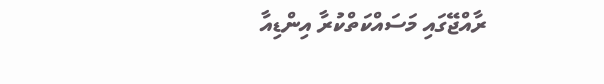ރާއްޖޭގައި މަސައްކަތްކުރާ އިންޑިއާ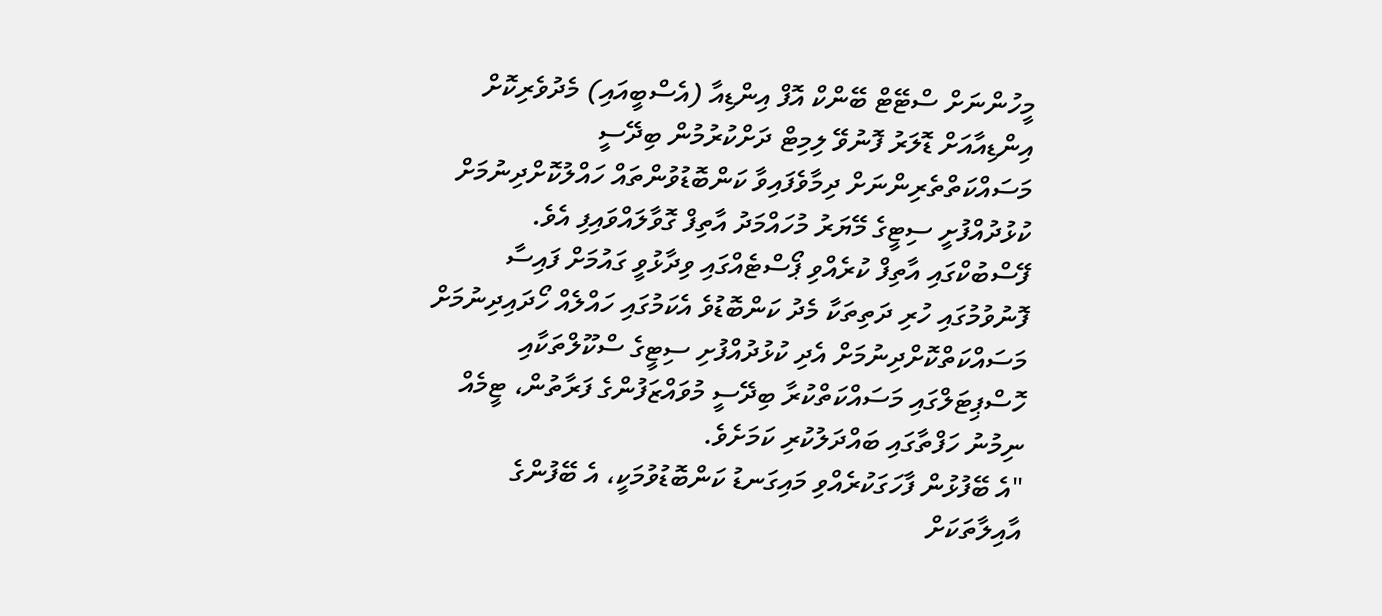މީހުންނަށް ސްޓޭޓް ބޭންކް އޮފް އިންޑިއާ (އެސްބީއައި) މެދުވެރިކޮށް އިންޑިއާއަށް ޑޮލަރު ފޮނުވޭ ލިމިޓް ދަށްކުރުމުން ބިދޭސީ މަސައްކަތްތެރިންނަށް ދިމާވެފައިވާ ކަންބޮޑުވުންތައް ހައްލުކޮށްދިނުމަށް ކުޅުދުއްފުށީ ސިޓީގެ މޭޔަރު މުހައްމަދު އާތިފް ގޮވާލައްވައިފި އެވެ.
ފޭސްބުކްގައި އާތިފް ކުރެއްވި ޕޯސްޓެއްގައި ވިދާޅުވީ ގައުމަށް ފައިސާ ފޮނުވުމުގައި ހުރި ދަތިތަކާ މެދު ކަންބޮޑުވެ އެކަމުގައި ހައްލެއް ހޯދައިދިނުމަށް މަސައްކަތްކޮށްދިނުމަށް އެދި ކުޅުދުއްފުށި ސިޓީގެ ސްކޫލްތަކާއި ހޮސްޕިޓަލްގައި މަސައްކަތްކުރާ ބިދޭސީ މުވައްޒަފުންގެ ފަރާތުން، ޓީމެއް ނިމުނު ހަފްތާގައި ބައްދަލުކުރި ކަމަށެވެ.
"އެ ބޭފުޅުން ފާހަގަކުރެއްވި މައިގަނޑު ކަންބޮޑުވުމަކީ، އެ ބޭފުންގެ އާއިލާތަކަށް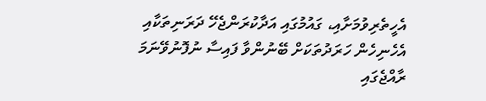އެހީތެރިވުމަށާއި، ގައުމުގައި އަދާކުރަންޖެހޭ ދަރަނިތަކާއި އެހެނިހެން ހަރަދުތަކަށް ބޭނުންވާ ފައިސާ ނުފޮނުވޭނަމަ ރާއްޖެގައި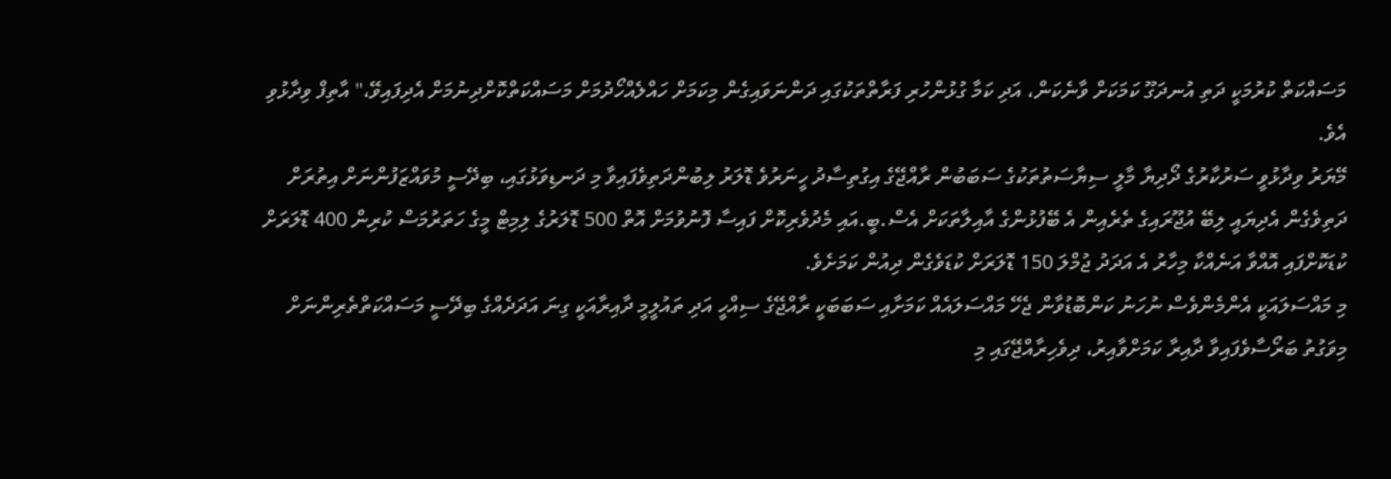މަސައްކަތް ކުރުމަކީ ދަތި އުނދަގޫ ކަމަކަށް ވާނެކަން، އަދި ކަމާ ގުޅުންހުރި ފަރާތްތަކުގައި ދަންނަވައިގެން މިކަމަށް ހައްލެއްހޯދުމަށް މަސައްކަތްކޮށްދިނުމަށް އެދިފައިވޭ،" އާތިފް ވިދާޅުވި އެވެ.
މޭޔަރު ވިދާޅުވީ ސަރުކާރުގެ ދޯދިޔާ މާލީ ސިޔާސަތުތަކުގެ ސަބަބުން ރާއްޖޭގެ އިގުތިސާދު ހީނަރުވެ ޑޮލަރު ލިބުންދަތިވެފައިވާ މި ދަނޑިވަޅުގައި، ބިދޭސީ މުވައްޒަފުންނަށް އިތުރަށް ދަތިވެގެން އެދިޔައީ ލިބޭ އުޖޫރައިގެ ތެރެއިން އެ ބޭފުޅުންގެ އާއިލާތަކަށް އެސް.ބީ.އައި މެދުވެރިކޮށް ފައިސާ ފޮނުވުމަށް އޮތް 500 ޑޮލަރުގެ ލިމިޓް މީގެ ހަތަރުމަސް ކުރިން 400 ޑޮލަރަށް ކުޑަކޮށްފައި އޮއްވާ އަނެއްކާ މިހާރު އެ އަދަދު ޖުމްލަ 150 ޑޮލަރަށް ކުޑަވެގެން ދިއުން ކަމަށެވެ.
މި މައްސަލައަކީ އެންމެންވެސް ނުހަނު ކަންބޮޑުވާން ޖެހޭ މައްސަލައެއް ކަމަށާއި ސަބަބަކީ ރާއްޖޭގެ ސިއްހީ އަދި ތައުލީމީ ދާއިރާއަކީ ގިނަ އަދަދެއްގެ ބިދޭސީ މަސައްކަތްތެރިންނަށް މިވަގުތު ބަރޯސާވެފައިވާ ދާއިރާ ކަމަށްވާއިރު، ދިވެހިރާއްޖޭގައި މި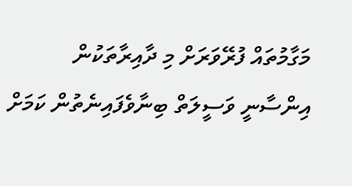މަގާމުތައް ފުރޭވަރަށް މި ދާއިރާތަކުން އިންސާނީ ވަސީލަތް ބިނާވެފައިނެތުން ކަމަށް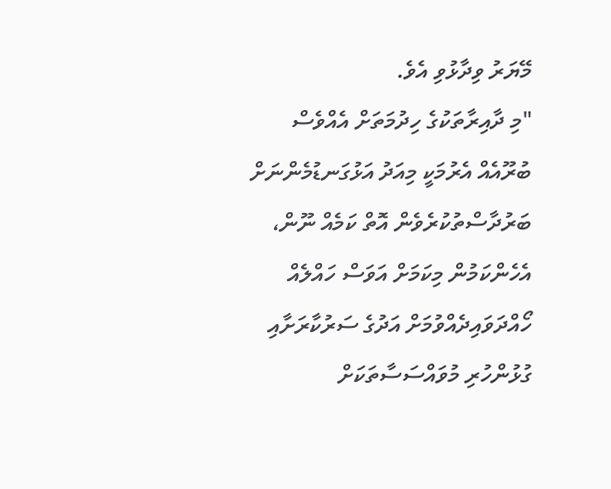މޭޔަރު ވިދާޅުވި އެވެ.
"މި ދާއިރާތަކުގެ ހިދުމަތަށް އެއްވެސް ބުރޫއެއް އެރުމަކީ މިއަދު އަޅުގަނޑުމެންނަށް ބަރުދާސްތުކުރެވެން އޮތް ކަމެއް ނޫން، އެހެންކަމުން މިކަމަށް އަވަސް ހައްލެއް ހޯއްދަވައިދެއްވުމަށް އަދުގެ ސަރުކާރަށާއި ގުޅުންހުރި މުވައްސަސާތަކަށް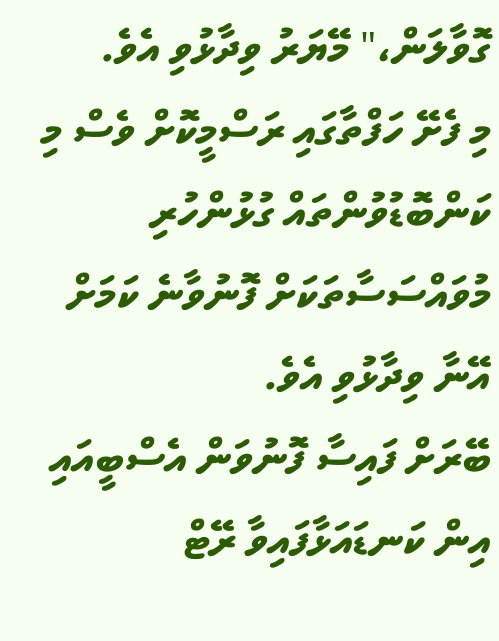ގޮވާލަން،" މޭޔަރު ވިދާޅުވި އެވެ.
މި ފެށޭ ހަފްތާގައި ރަސްމީކޮށް ވެސް މި ކަންބޮޑުވުންތައް ގުޅުންހުރި މުވައްސަސާތަކަށް ފޮނުވާނެ ކަމަށް އޭނާ ވިދާޅުވި އެވެ.
ބޭރަށް ފައިސާ ފޮނުވަން އެސްބީއައި އިން ކަނޑައަޅާފައިވާ ރޭޓް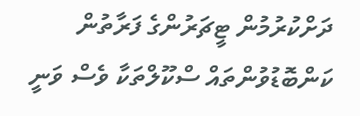ދަށްކުރުމުން ޓީޗަރުންގެ ފަރާތުން ކަންބޮޑުވުންތައް ސްކޫލްތަކާ ވެސް ވަނީ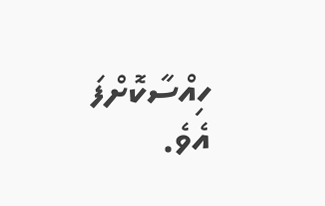ހިއްސާކޮށްފަ އެވެ.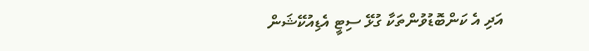އަދި އެ ކަންބޮޑުވުންތަކާ ގުޅޭ ސިޓީ އެޑިއުކޭޝަން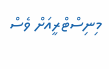މިނިސްޓްރީއަށް ވެސް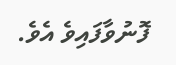ފޮނުވާފައިވެ އެވެ.